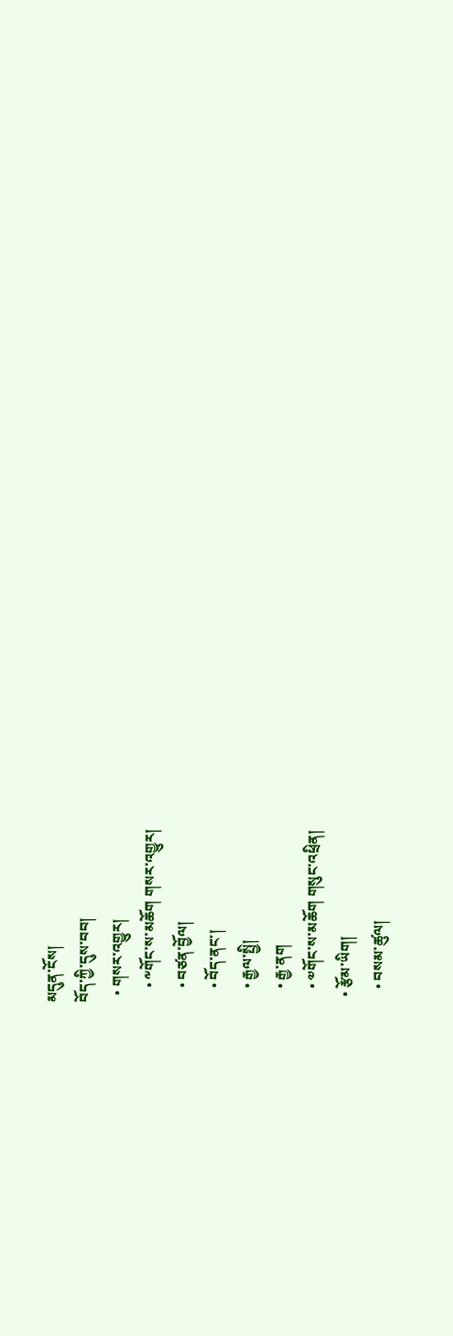མདུན་ངོས།
བོད་ཀྱི་དུས་བབ།
  • གསར་འགྱུར།
    • ༸གོང་ས་མཆོག གསར་འགྱུར།
    • བཙན་བྱོལ།
    • བོད་ནང་།
    • རྒྱལ་སྤྱི།
    • རྒྱ་ནག
    • ༧གོང་ས་མཆོག གསུང་འཕྲིན།
  • རྩོམ་ཡིག།
    • བསམ་ཚུལ།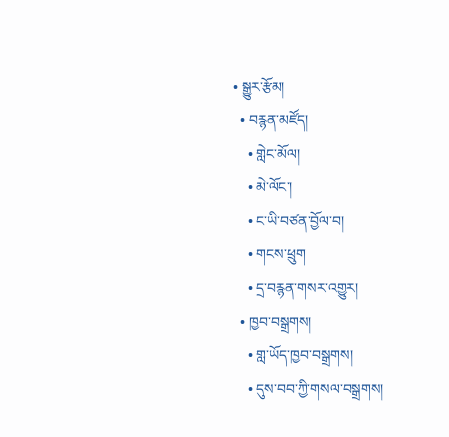• སྒྱུར་རྩོམ།
  • བརྙན་མཛོད།
    • གླེང་མོལ།
    • མེ་ལོང་།
    • ང་ཡི་བཙན་བྱོལ་བ།
    • གངས་ཕྲུག
    • དྲ་བརྙན་གསར་འགྱུར།
  • ཁྱབ་བསྒྲགས།
    • གླ་ཡོད་ཁྱབ་བསྒྲགས།
    • དུས་བབ་ཀྱི་གསལ་བསྒྲགས།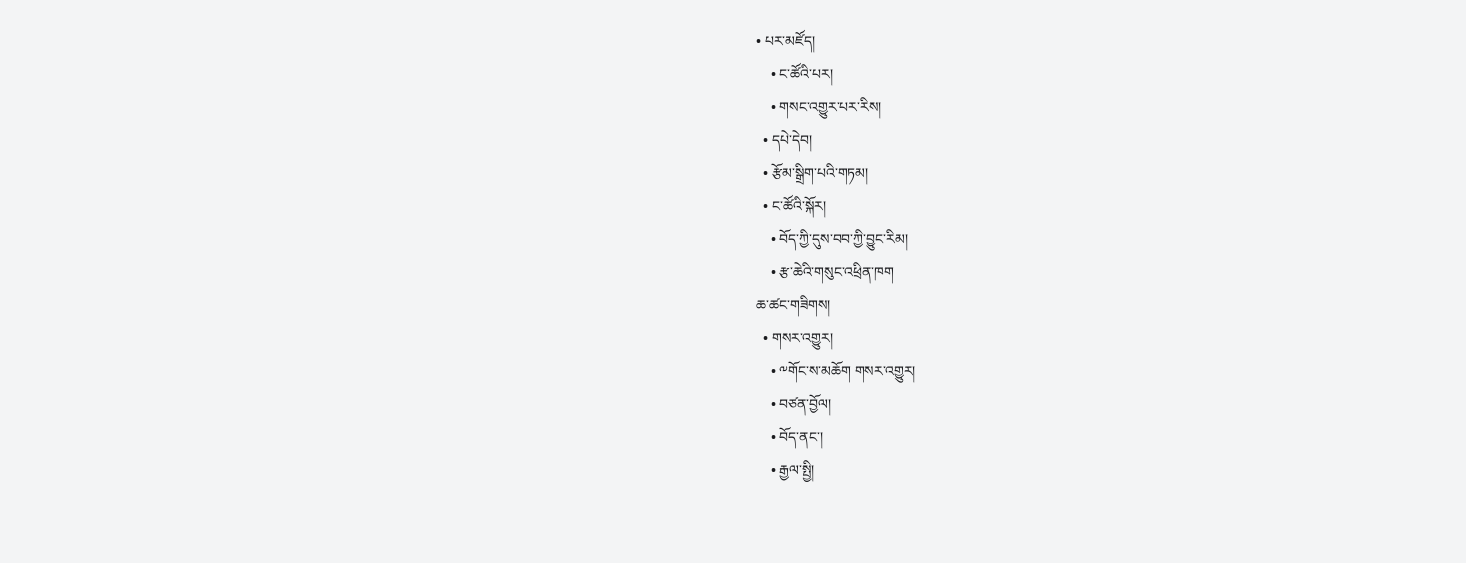• པར་མཛོད།
    • ང་ཚོའི་པར།
    • གསང་འགྱུར་པར་རིས།
  • དཔེ་དེབ།
  • རྩོམ་སྒྲིག་པའི་གཏམ།
  • ང་ཚོའི་སྐོར།
    • བོད་ཀྱི་དུས་བབ་ཀྱི་བྱུང་རིམ།
    • རྩ་ཆེའི་གསུང་འཕྲིན་ཁག
ཆ་ཚང་གཟིགས།
  • གསར་འགྱུར།
    • ༸གོང་ས་མཆོག གསར་འགྱུར།
    • བཙན་བྱོལ།
    • བོད་ནང་།
    • རྒྱལ་སྤྱི།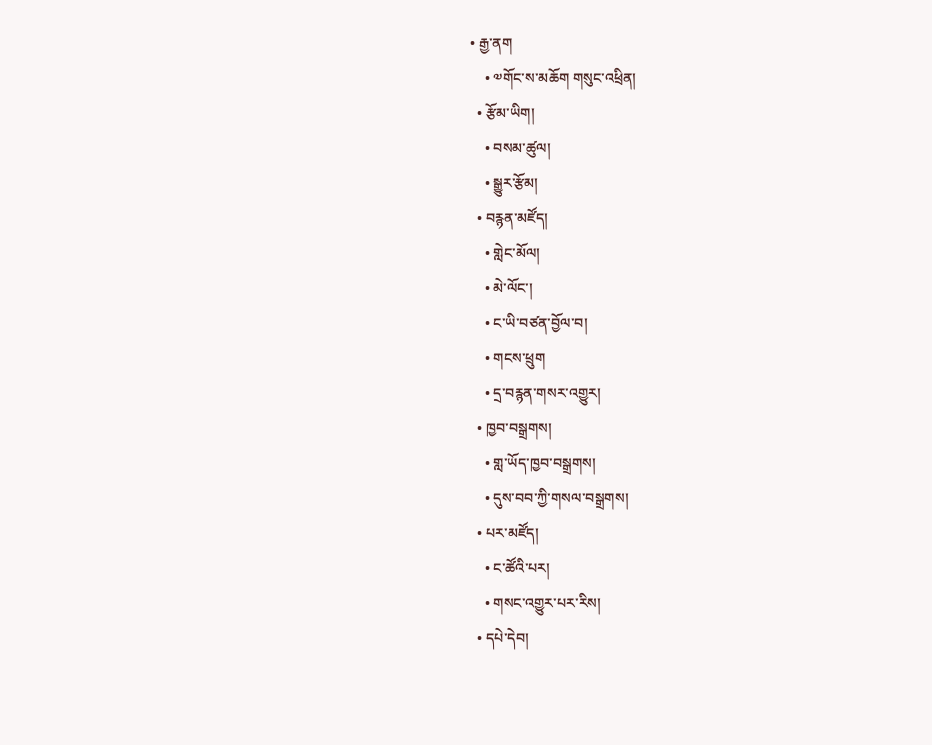• རྒྱ་ནག
    • ༧གོང་ས་མཆོག གསུང་འཕྲིན།
  • རྩོམ་ཡིག།
    • བསམ་ཚུལ།
    • སྒྱུར་རྩོམ།
  • བརྙན་མཛོད།
    • གླེང་མོལ།
    • མེ་ལོང་།
    • ང་ཡི་བཙན་བྱོལ་བ།
    • གངས་ཕྲུག
    • དྲ་བརྙན་གསར་འགྱུར།
  • ཁྱབ་བསྒྲགས།
    • གླ་ཡོད་ཁྱབ་བསྒྲགས།
    • དུས་བབ་ཀྱི་གསལ་བསྒྲགས།
  • པར་མཛོད།
    • ང་ཚོའི་པར།
    • གསང་འགྱུར་པར་རིས།
  • དཔེ་དེབ།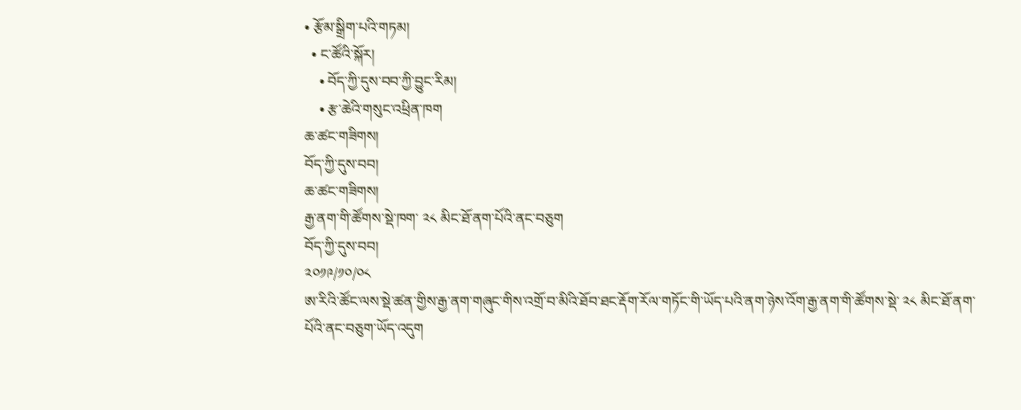• རྩོམ་སྒྲིག་པའི་གཏམ།
  • ང་ཚོའི་སྐོར།
    • བོད་ཀྱི་དུས་བབ་ཀྱི་བྱུང་རིམ།
    • རྩ་ཆེའི་གསུང་འཕྲིན་ཁག
ཆ་ཚང་གཟིགས།
བོད་ཀྱི་དུས་བབ།
ཆ་ཚང་གཟིགས།
རྒྱ་ནག་གི་ཚོགས་སྡེ་ཁག་ ༢༨ མིང་ཐོ་ནག་པོའི་ནང་བཅུག
བོད་ཀྱི་དུས་བབ།
༢༠༡༩/༡༠/༠༨
ཨ་རིའི་ཚོང་ལས་སྡེ་ཚན་གྱིས་རྒྱ་ནག་གཞུང་གིས་འགྲོ་བ་མིའི་ཐོབ་ཐང་རྡོག་རོལ་གཏོང་གི་ཡོད་པའི་ནག་ཉེས་འོག་རྒྱ་ནག་གི་ཚོགས་སྡེ་ ༢༨ མིང་ཐོ་ནག་པོའི་ནང་བཅུག་ཡོད་འདུག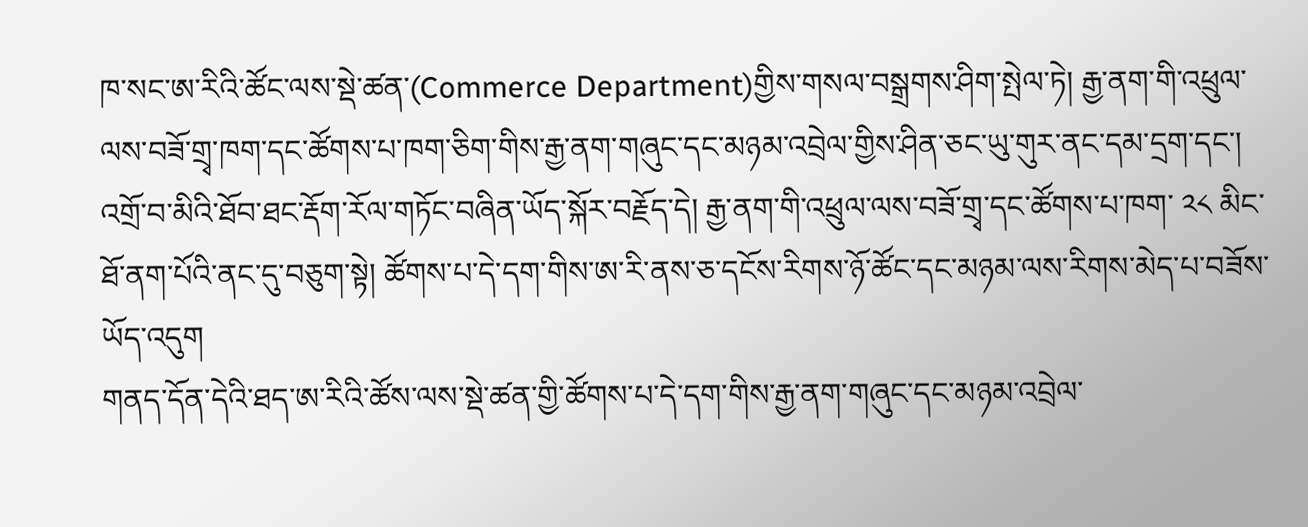ཁ་སང་ཨ་རིའི་ཚོང་ལས་སྡེ་ཚན་(Commerce Department)གྱིས་གསལ་བསྒྲགས་ཤིག་སྤེལ་ཏེ། རྒྱ་ནག་གི་འཕྲུལ་ལས་བཟོ་གྲྭ་ཁག་དང་ཚོགས་པ་ཁག་ཅིག་གིས་རྒྱ་ནག་གཞུང་དང་མཉམ་འབྲེལ་གྱིས་ཤིན་ཅང་ཡུ་གུར་ནང་དམ་དྲག་དང་། འགྲོ་བ་མིའི་ཐོབ་ཐང་རྡོག་རོལ་གཏོང་བཞིན་ཡོད་སྐོར་བརྗོད་དེ། རྒྱ་ནག་གི་འཕྲུལ་ལས་བཟོ་གྲྭ་དང་ཚོགས་པ་ཁག་ ༢༨ མིང་ཐོ་ནག་པོའི་ནང་དུ་བཅུག་སྟེ། ཚོགས་པ་དེ་དག་གིས་ཨ་རི་ནས་ཅ་དངོས་རིགས་ཉོ་ཚོང་དང་མཉམ་ལས་རིགས་མེད་པ་བཟོས་ཡོད་འདུག
གནད་དོན་དེའི་ཐད་ཨ་རིའི་ཚོས་ལས་སྡེ་ཚན་གྱི་ཚོགས་པ་དེ་དག་གིས་རྒྱ་ནག་གཞུང་དང་མཉམ་འབྲེལ་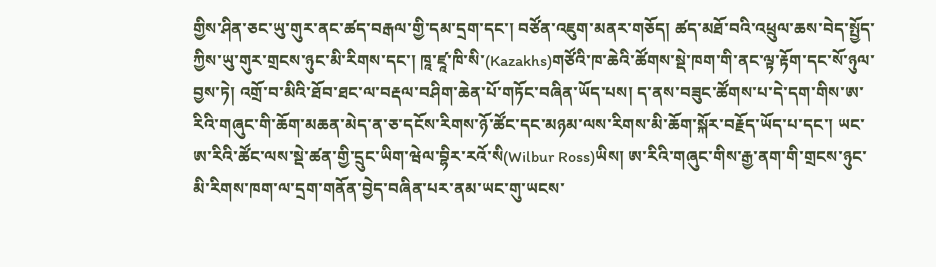གྱིས་ཤིན་ཅང་ཡུ་གུར་ནང་ཚད་བརྒལ་གྱི་དམ་དྲག་དང་། བཙོན་འཇུག་མནར་གཅོད། ཚད་མཐོ་བའི་འཕྲུལ་ཆས་བེད་སྤྱོད་ཀྱིས་ཡུ་གུར་གྲངས་ཉུང་མི་རིགས་དང་། ཁཱ་ཛཱ་ཁི་སི་(Kazakhs)གཙོའི་ཁ་ཆེའི་ཚོགས་སྡེ་ཁག་གི་ནང་ལྟ་རྟོག་དང་སོ་ཉུལ་བྱས་ཏེ། འགྲོ་བ་མིའི་ཐོབ་ཐང་ལ་བརྡལ་བཤིག་ཆེན་པོ་གཏོང་བཞིན་ཡོད་པས། ད་ནས་བཟུང་ཚོགས་པ་དེ་དག་གིས་ཨ་རིའི་གཞུང་གི་ཆོག་མཆན་མེད་ན་ཅ་དངོས་རིགས་ཉོ་ཚོང་དང་མཉམ་ལས་རིགས་མི་ཆོག་སྐོར་བརྗོད་ཡོད་པ་དང་། ཡང་ཨ་རིའི་ཚོང་ལས་སྡེ་ཚན་གྱི་དྲུང་ཡིག་ཝེལ་བྷིར་རའོ་སི(Wilbur Ross)ཡིས། ཨ་རིའི་གཞུང་གིས་རྒྱ་ནག་གི་གྲངས་ཉུང་མི་རིགས་ཁག་ལ་དྲག་གནོན་བྱེད་བཞིན་པར་ནམ་ཡང་གུ་ཡངས་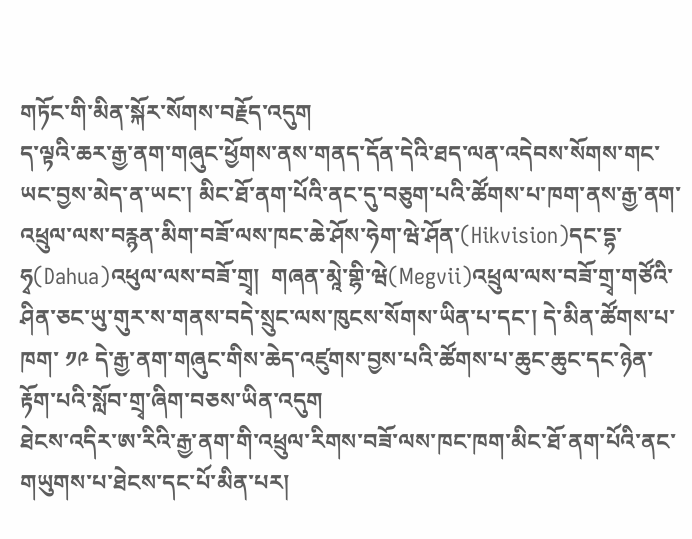གཏོང་གི་མིན་སྐོར་སོགས་བརྗོད་འདུག
ད་ལྟའི་ཆར་རྒྱ་ནག་གཞུང་ཕྱོགས་ནས་གནད་དོན་དེའི་ཐད་ལན་འདེབས་སོགས་གང་ཡང་བྱས་མེད་ན་ཡང་། མིང་ཐོ་ནག་པོའི་ནང་དུ་བཅུག་པའི་ཚོགས་པ་ཁག་ནས་རྒྱ་ནག་འཕྲུལ་ལས་བརྙན་མིག་བཟོ་ལས་ཁང་ཆེ་ཤོས་ཧེག་ཝེ་ཤོན་(Hikvision)དང་དྷ་ཧྭ(Dahua)འཕུལ་ལས་བཟོ་གྲྭ།  གཞན་མཱེ་གྷི་ཝེ(Megvii)འཕྲུལ་ལས་བཟོ་གྲྭ་གཙོའི་ཤིན་ཅང་ཡུ་གུར་ས་གནས་བདེ་སྲུང་ལས་ཁུངས་སོགས་ཡིན་པ་དང་། དེ་མིན་ཚོགས་པ་ཁག་ ༡༩ དེ་རྒྱ་ནག་གཞུང་གིས་ཆེད་འཛུགས་བྱས་པའི་ཚོགས་པ་ཆུང་ཆུང་དང་ཉེན་རྟོག་པའི་སློབ་གྲྭ་ཞིག་བཅས་ཡིན་འདུག
ཐེངས་འདིར་ཨ་རིའི་རྒྱ་ནག་གི་འཕྲུལ་རིགས་བཟོ་ལས་ཁང་ཁག་མིང་ཐོ་ནག་པོའི་ནང་གཡུགས་པ་ཐེངས་དང་པོ་མིན་པར།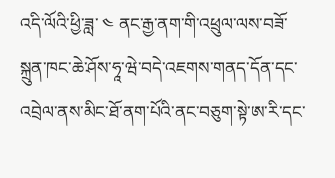འདི་ལོའི་ཕྱི་ཟླ་ ༤ ནང་རྒྱ་ནག་གི་འཕྲུལ་ལས་བཟོ་སྐྲུན་ཁང་ཆེ་ཤོས་ཧཱ་ཝེ་བདེ་འཇགས་གནད་དོན་དང་འབྲེལ་ནས་མིང་ཐོ་ནག་པོའི་ནང་བཅུག་སྟེ་ཨ་རི་དང་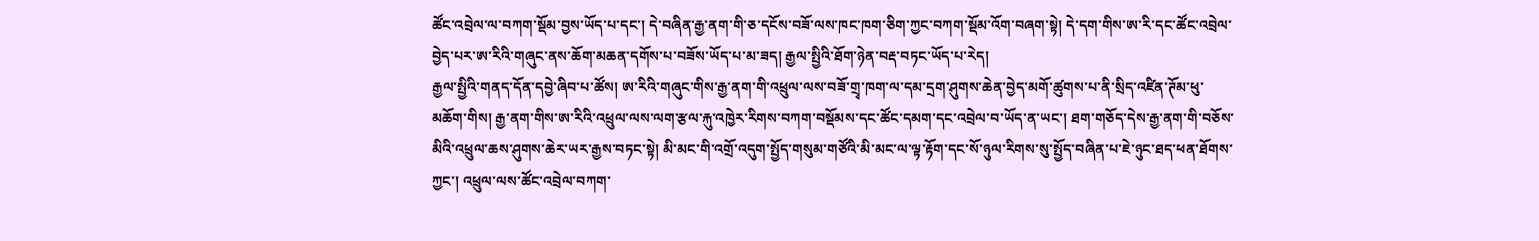ཚོང་འབྲེལ་ལ་བཀག་སྡོམ་བྱས་ཡོད་པ་དང་། དེ་བཞིན་རྒྱ་ནག་གི་ཅ་དངོས་བཟོ་ལས་ཁང་ཁག་ཅིག་ཀྱང་བཀག་སྡོམ་འོག་བཞག་སྟེ། དེ་དག་གིས་ཨ་རི་དང་ཚོང་འབྲེལ་བྱེད་པར་ཨ་རིའི་གཞུང་ནས་ཆོག་མཆན་དགོས་པ་བཟོས་ཡོད་པ་མ་ཟད། རྒྱལ་སྤྱིའི་ཐོག་ཉེན་བརྡ་བཏང་ཡོད་པ་རེད།
རྒྱལ་སྤྱིའི་གནད་དོན་དབྱེ་ཞིབ་པ་ཚོས། ཨ་རིའི་གཞུང་གིས་རྒྱ་ནག་གི་འཕྲུལ་ལས་བཟོ་གྲྭ་ཁག་ལ་དམ་དྲག་ཤུགས་ཆེན་བྱེད་མགོ་ཚུགས་པ་ནི་སྲིད་འཛིན་ཊོམ་ཕུ་མཆོག་གིས། རྒྱ་ནག་གིས་ཨ་རིའི་འཕྲུལ་ལས་ལག་རྩལ་རྐུ་འཁྱེར་རིགས་བཀག་བསྡོམས་དང་ཚོང་དམག་དང་འབྲེལ་བ་ཡོད་ན་ཡང་། ཐག་གཅོད་དེས་རྒྱ་ནག་གི་བཅོས་མིའི་འཕྲུལ་ཆས་ཤུགས་ཆེར་ཡར་རྒྱས་བཏང་སྟེ། མི་མང་གི་འགྲོ་འདུག་སྤྱོད་གསུམ་གཙོའི་མི་མང་ལ་ལྟ་རྟོག་དང་སོ་ཉུལ་རིགས་སུ་སྤྱོད་བཞིན་པ་ཇེ་ཉུང་ཐད་ཕན་ཐོགས་ཀྱང་། འཕྲུལ་ལས་ཚོང་འབྲེལ་བཀག་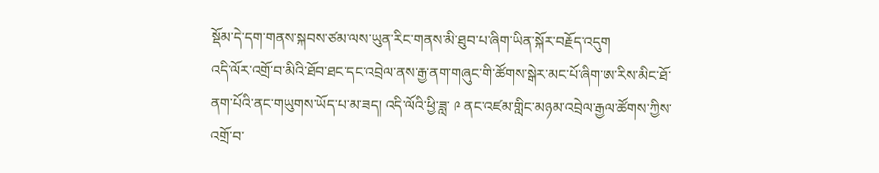སྡོམ་དེ་དག་གནས་སྐབས་ཙམ་ལས་ཡུན་རིང་གནས་མི་ཐུབ་པ་ཞིག་ཡིན་སྐོར་བརྗོད་འདུག
འདི་ལོར་འགྲོ་བ་མིའི་ཐོབ་ཐང་དང་འབྲེལ་ནས་རྒྱ་ནག་གཞུང་གི་ཚོགས་སྒེར་མང་པོ་ཞིག་ཨ་རིས་མིང་ཐོ་ནག་པོའི་ནང་གཡུགས་ཡོད་པ་མ་ཟད། འདི་ལོའི་ཕྱི་ཟླ་ ༩ ནང་འཛམ་གླིང་མཉམ་འབྲེལ་རྒྱལ་ཚོགས་ཀྱིས་འགྲོ་བ་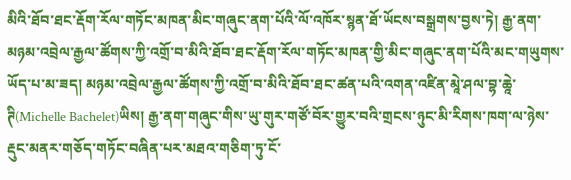མིའི་ཐོབ་ཐང་རྡོག་རོལ་གཏོང་མཁན་མིང་གཞུང་ནག་པོའི་ལོ་འཁོར་སྙན་ཐོ་ཡོངས་བསྒྲགས་བྱས་ཏེ། རྒྱ་ནག་མཉམ་འབྲེལ་རྒྱལ་ཚོགས་ཀྱི་འགྲོ་བ་མིའི་ཐོབ་ཐང་རྡོག་རོལ་གཏོང་མཁན་གྱི་མིང་གཞུང་ནག་པོའི་མང་གཡུགས་ཡོད་པ་མ་ཟད། མཉམ་འབྲེལ་རྒྱལ་ཚོགས་ཀྱི་འགྲོ་བ་མིའི་ཐོབ་ཐང་ཚན་པའི་འགན་འཛིན་མཱེ་ཤལ་བྷ་ཆཱེ་ཊི(Michelle Bachelet)ཡིས། རྒྱ་ནག་གཞུང་གིས་ཡུ་གུར་གཙོ་བོར་གྱུར་བའི་གྲངས་ཉུང་མི་རིགས་ཁག་ལ་ཉེས་རྡུང་མནར་གཅོད་གཏོང་བཞིན་པར་མཐའ་གཅིག་ཏུ་ངོ་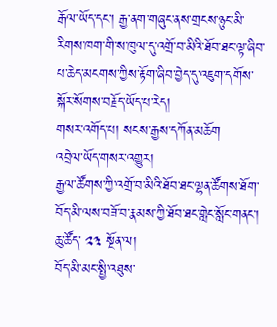རྒོལ་ཡོད་དང་། རྒྱ་ནག་གཞུང་ནས་གྲངས་ཉུང་མི་རིགས་ཁག་གི་ས་ཁུལ་དུ་འགྲོ་བ་མིའི་ཐོབ་ཐང་ལྟ་ཞིབ་པ་ཆེད་མངགས་ཀྱིས་རྟོག་ཞིབ་བྱེད་དུ་འཇུག་དགོས་སྐོར་སོགས་བརྗོད་ཡོད་པ་རེད།
གསར་འགོད་པ། སངས་རྒྱས་དཀོན་མཆོག
འབྲེལ་ཡོད་གསར་འགྱུར།
རྒྱལ་ཚོགས་ཀྱི་འགྲོ་བ་མིའི་ཐོབ་ཐང་ལྷན་ཚོགས་ཐོག་བོད་མི་ལས་བཟོ་བ་རྣམས་ཀྱི་ཐོབ་ཐང་གླེང་སློང་གནང་།
ཆུ་ཚོད་ ༢༣ སྔོན་ལ།
བོད་མི་མང་སྤྱི་འཐུས་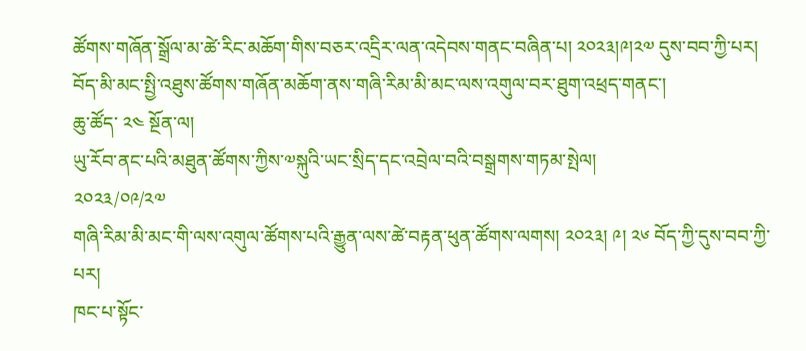ཚོགས་གཞོན་སྒྲོལ་མ་ཚེ་རིང་མཆོག་གིས་བཅར་འདྲིར་ལན་འདེབས་གནང་བཞིན་པ། ༢༠༢༣།༩།༢༧ དུས་བབ་ཀྱི་པར།
བོད་མི་མང་སྤྱི་འཐུས་ཚོགས་གཞོན་མཆོག་ནས་གཞི་རིམ་མི་མང་ལས་འགུལ་བར་ཐུག་འཕྲད་གནང་།
ཆུ་ཚོད་ ༢༤ སྔོན་ལ།
ཡུ་རོབ་ནང་པའི་མཐུན་ཚོགས་ཀྱིས་༧སྐུའི་ཡང་སྲིད་དང་འབྲེལ་བའི་བསྒྲགས་གཏམ་སྤེལ།
༢༠༢༣/༠༩/༢༧
གཞི་རིམ་མི་མང་གི་ལས་འགུལ་ཚོགས་པའི་རྒྱུན་ལས་ཚེ་བརྟན་ཕུན་ཚོགས་ལགས། ༢༠༢༣། ༩། ༢༦ བོད་ཀྱི་དུས་བབ་ཀྱི་པར།
ཁང་པ་སྟོང་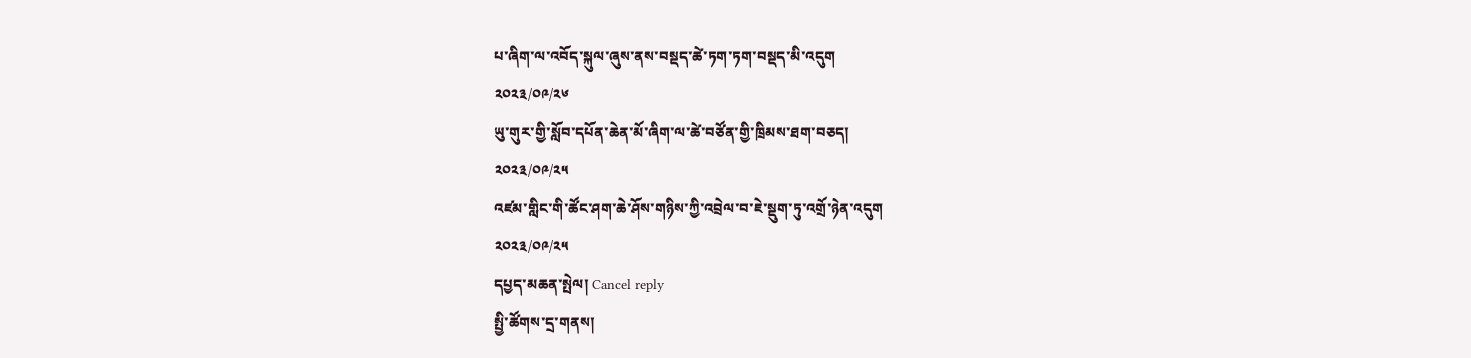པ་ཞིག་ལ་འབོད་སྐུལ་ཞུས་ནས་བསྡད་ཚེ་ཏག་ཏག་བསྡད་མི་འདུག
༢༠༢༣/༠༩/༢༦
ཡུ་གུར་གྱི་སློབ་དཔོན་ཆེན་མོ་ཞིག་ལ་ཚེ་བཙོན་གྱི་ཁྲིམས་ཐག་བཅད།
༢༠༢༣/༠༩/༢༥
འཛམ་གླིང་གི་ཚོང་ཤག་ཆེ་ཤོས་གཉིས་ཀྱི་འབྲེལ་བ་ཇེ་སྡུག་ཏུ་འགྲོ་ཉེན་འདུག
༢༠༢༣/༠༩/༢༥
དཔྱད་མཆན་སྤེལ། Cancel reply
སྤྱི་ཚོགས་དྲ་གནས།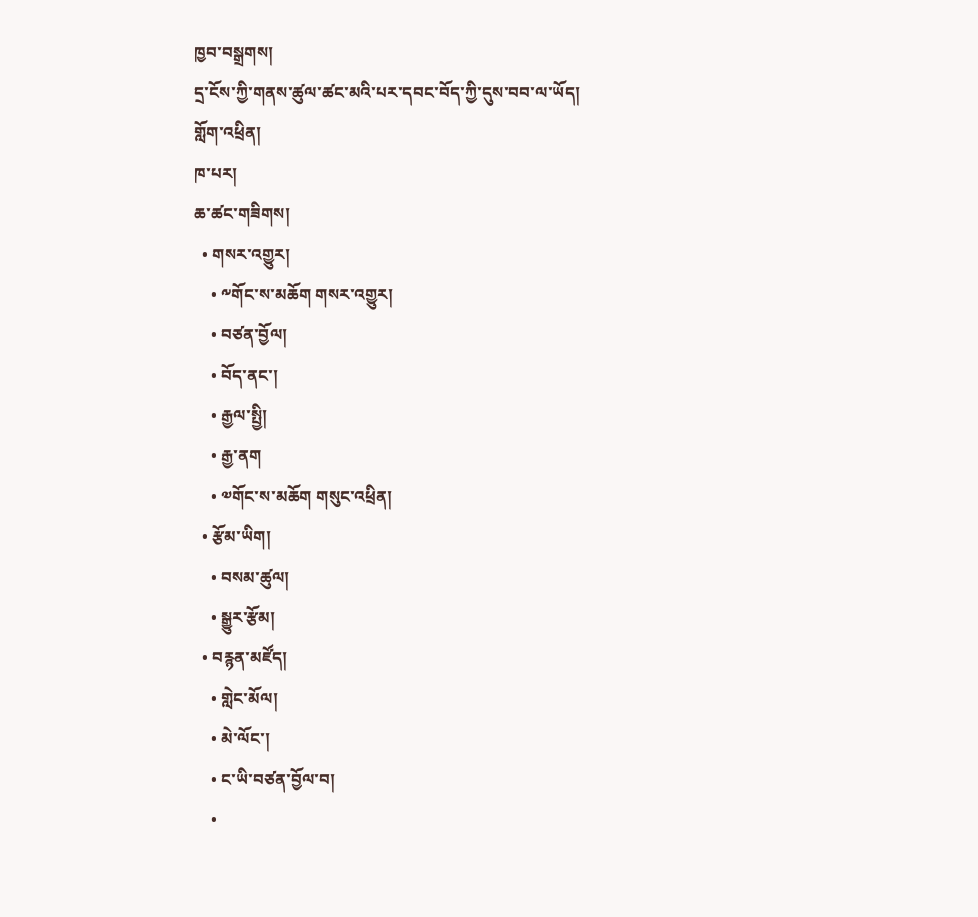ཁྱབ་བསྒྲགས།
དྲ་ངོས་ཀྱི་གནས་ཚུལ་ཚང་མའི་པར་དབང་བོད་ཀྱི་དུས་བབ་ལ་ཡོད།
གློག་འཕྲིན།
ཁ་པར།
ཆ་ཚང་གཟིགས།
  • གསར་འགྱུར།
    • ༸གོང་ས་མཆོག གསར་འགྱུར།
    • བཙན་བྱོལ།
    • བོད་ནང་།
    • རྒྱལ་སྤྱི།
    • རྒྱ་ནག
    • ༧གོང་ས་མཆོག གསུང་འཕྲིན།
  • རྩོམ་ཡིག།
    • བསམ་ཚུལ།
    • སྒྱུར་རྩོམ།
  • བརྙན་མཛོད།
    • གླེང་མོལ།
    • མེ་ལོང་།
    • ང་ཡི་བཙན་བྱོལ་བ།
    •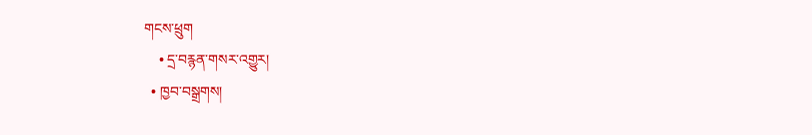གངས་ཕྲུག
    • དྲ་བརྙན་གསར་འགྱུར།
  • ཁྱབ་བསྒྲགས།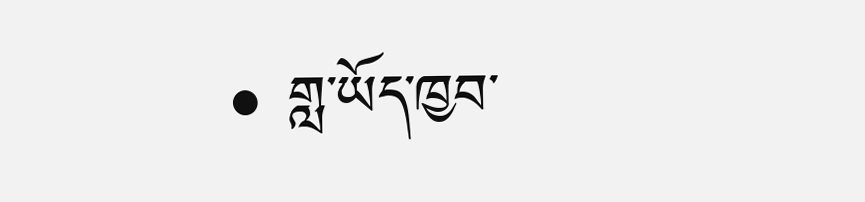• གླ་ཡོད་ཁྱབ་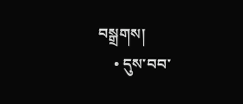བསྒྲགས།
    • དུས་བབ་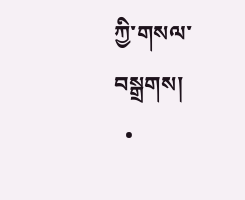ཀྱི་གསལ་བསྒྲགས།
  •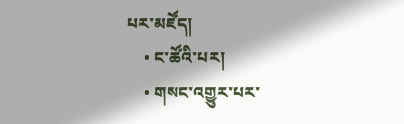པར་མཛོད།
    • ང་ཚོའི་པར།
    • གསང་འགྱུར་པར་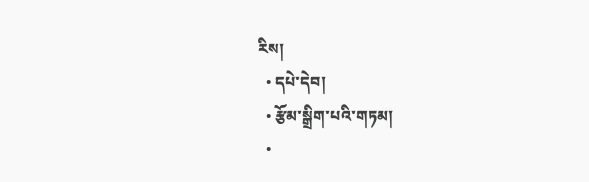རིས།
  • དཔེ་དེབ།
  • རྩོམ་སྒྲིག་པའི་གཏམ།
  •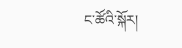ང་ཚོའི་སྐོར།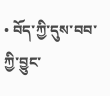• བོད་ཀྱི་དུས་བབ་ཀྱི་བྱུང་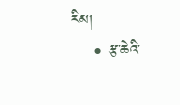རིམ།
    • རྩ་ཆེའི་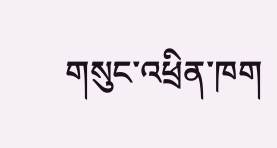གསུང་འཕྲིན་ཁག